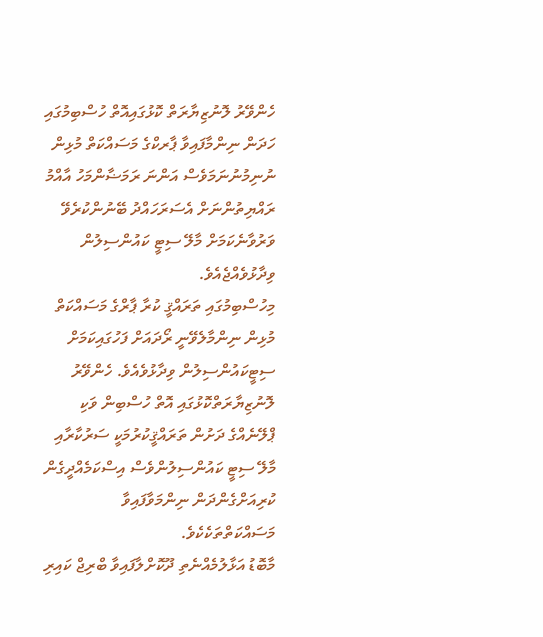ހެންވޭރު ލޮނުޒިޔާރަތް ކޮޅުގައިއޮތް ހުސްބިމުގައި ހަދަން ނިންމާފައިވާ ޕާރކްގެ މަސައްކަތް މުޅިން ނުނިމުނުނަމަވެސް އަންނަ ރަމަޟާންމަހު އާއްމު ރައްޔިތުންނަށް އެސަރަހައްދު ބޭނުންކުރެވޭ ވަރުވާނެކަމަށް މާލޭ ސިޓީ ކައުންސިލުން ވިދާޅުވެއްޖެއެވެ.
މިހުސްބިމުގައި ތަރައްޤީ ކުރާ ޕާރްގެ މަސައްކަތް މުޅިން ނިންމާލެވޭނީ ރޯދައަށް ފަހުގައިކަމަށް ސިޓީކައުންސިލުން ވިދާޅުވެއެވެ. ހެންވޭރު ލޮނުޒިޔާރަތްކޮޅުގައި އޮތް ހުސްބިން ވަކި ޕްލޭނެއްގެ ދަށުން ތަރައްޤީކުރުމަކީ ސަރުކާރާއި މާލޭ ސިޓީ ކައުންސިލުންވެސް އިސްކަމެއްދީގެން ކުރިއަށްގެންދަން ނިންމަވާފައިވާ މަސައްކަތްތަކެކެވެ.
މާބޮޑު އަޅާލުމެއްނެތި ދޫކޮށްލާފައިވާ ބްރިޖް ކައިރި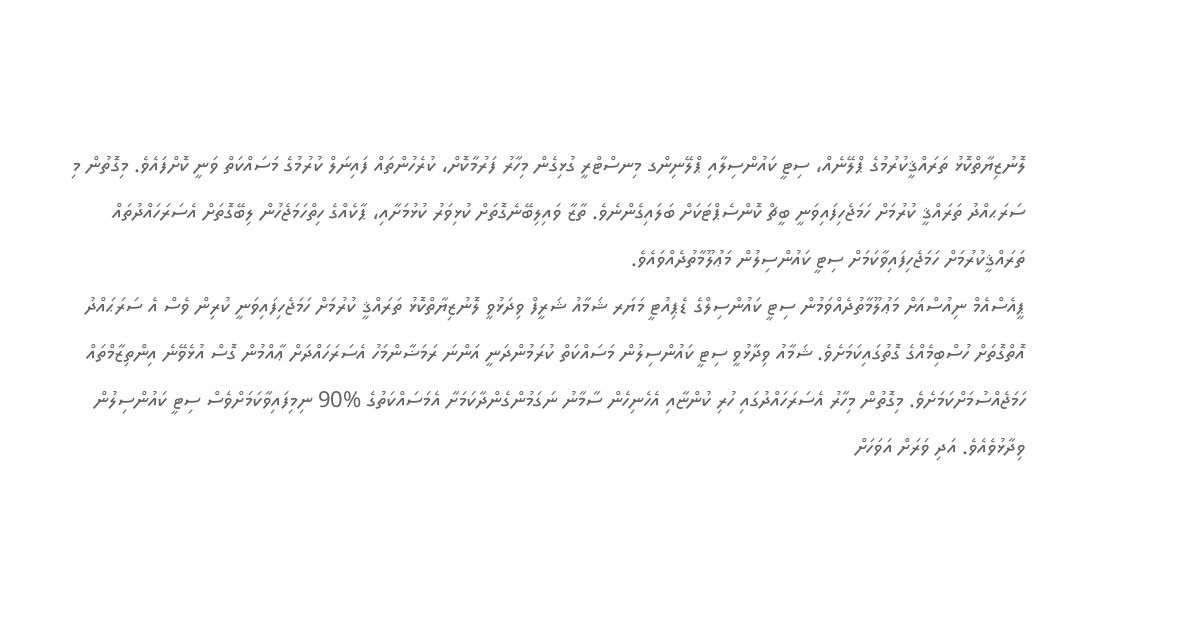ލޮނުޒިޔާތްކޮޅު ތަރައްޤީކުރުމުގެ ޕްލޭނެއް، ސިޓީ ކައުންސިލާއި ޕްލޭނިންގ މިނސްޓްރީ ގުޅިގެން މިހާރު ފަރުމާކޮށް، ކުރެހުންތައް ފައިނަލް ކުރުމުގެ މަސައްކަތް ވަނީ ކޮށްފައެވެ. މިގޮތުން މި ސަރަޙއްދު ތަރައްޤީ ކުރުމަށް ހަމަޖެހިފައިވަނީ ބީޗް ކޮންސެޕްޓަކަށް ބަލައިގެންނެވެ. ތާޒާ ވައިލިބޭނެގޮތަށް ކުޅިވަރު ކުޅުމަށާއި، ޕާކެއްގެ ހިތްހަމަޖެހުން ލިބޭގޮތަށް އެސަރަހައްދުތައް ތަރައްޤީކުރުމަށް ހަމަޖެހިފައިވާކަމަށް ސިޓީ ކައުންސިލުން މަޢުލޫމާތުދެއްވައެވެ.
ޕީއެސްއެމް ނިއުސްއަށް މަޢުލޫމާތުދެއްވަމުން ސިޓީ ކައުންސިލްގެ ޑެޕިއުޓީ މަޔަރ ޝަމާއު ޝަރީފް ވިދަޅުވީ ލޮނުޒިޔާތްކޮޅު ތަރައްޤީ ކުރުމަށް ހަމަޖެހިފައިވަނީ ކުރިން ވެސް އެ ސަރަޙައްދު އޮތްގޮތަށް ހުސްބިމެއްގެ ގޮތުގައިކަމަށެވެ. ޝަމާއު ވިދާޅުވީ ސިޓީ ކައުންސިލުން މަސައްކަތް ކުރަމުންދަނީ އަންނަ ރަމަޟާންމަހު އެސަރަހައްދަށް ޢާއްމުން ގޮސް އުޅެވޭނެ އިންތިޒާމްތައް ހަމަޖެއްސުމަށްކަމަށެވެ. މިގޮތުން މިހާރު އެސަރަހައްދުގައި ހުރި ކުންޏާއި އެހެނިހެން ސާމާނު ނަގަމުންގެންދާކަމަށާ އެމަސައްކަތުގެ %90 ނިމިފައިވާކަމަށްވެސް ސިޓީ ކައުންސިލުން ވިދާޅުވެއެވެ. އަދި ވަރަށް އަވަހަށް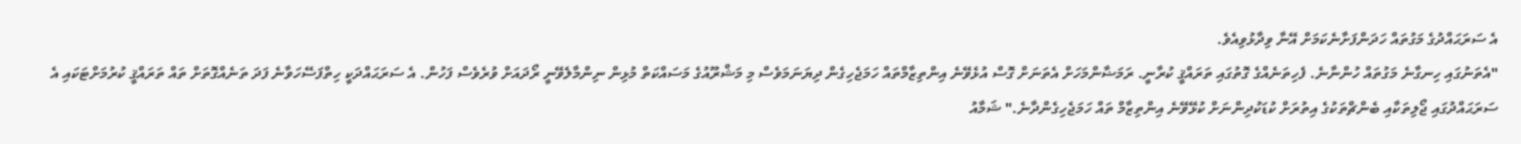އެ ސަރަޙައްދުގެ މަގުތައް ހަދަންފަށާނެކަމަށް އޭނާ ވިދާޅުވިއެވެ.
"އެތަނުގައި ހިނގާނެ މަގުތައް ހުންނާނެ. ފެހިތަނެއްގެ ގޮތުގައި ތަރައްޤީ ކުރާނީ. ރަމަޟާންމަހަށް އެތަނަށް ގޮސް އުޅެވޭނެ އިންތިޒާމްތައް ހަމަޖެހިގެން ދިޔަނަމަވެސް މި މަޝްރޫއުގެ މަސައްކަތް މުޅިން ނިންމާލެވޭނީ ރޯދައަށް ވުރެވެސް ފަހުން. އެ ސަރަޙައްދަކީ ހިތްފަސޭހަވާނެ ފަދަ ތަނެއްގޮތަށް ތައް ތަރައްޤީ ކުރުމަށްޓަކައި އެ ސަރަޙައްދުގައި ޖޯލިތަކާއި ބެންޗްތަކުގެ އިތުރަށް ކުޑަކުދިންނަށް ކުޅޭވޭނެ އިންތިޒާމް ތައް ހަމަޖެހިގެންދާނެ." ޝަމާއު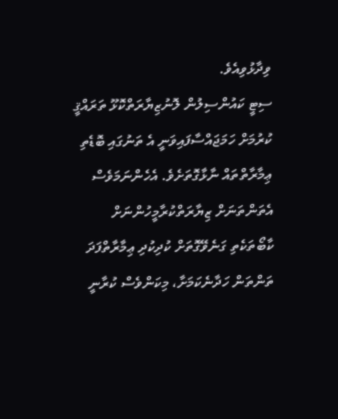ވިދާޅުވިއެވެ.
ސިޓީ ކައުންސިލުން ލޮނުޒިޔާރަތްކޮޅޫ ތަރައްޤީ ކުރުމަށް ހަމަޖައްސާފައިވަނީ އެ ތަނުގައި ބޮޑެތި ޢިމާރާތްތައް ނާޅާގޮތަށެވެ. އެހެންނަމަވެސް އެތަންތަނަށް ޒިޔާރަތްކުރާމީހުންނަށް ކާބޯތަކެތި ގަނެވޭގޮތަށް ކުދިކުދި ޢިމާރާތްފަދަ ތަންތަން ހަދާނެކަމަށާ، މިކަންވެސް ކުރާނީ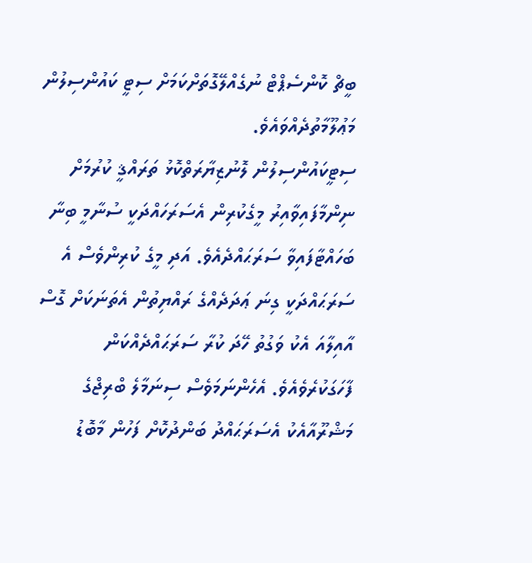ބީޗް ކޮންސެޕްޓް ނުގެއްލޭގޮތަށްކަމަށް ސިޓީ ކައުންސިލުން މަޢުލޫމާތުދެއްވައެވެ.
ސިޓީކައުންސިލުން ލޮނުޒިޔާރަތްކޮޅު ތަރައްޤީ ކުރުމަށް ނިންމާފައިވާއިރު މީގެކުރިން އެސަރަހައްދަކީ ސުނާމީ ބިނާ ބަހައްޓާފައިވާ ސަރަޙައްދެއެވެ. އަދި މީގެ ކުރިންވެސް އެ ސަރަޙައްދަކީ ގިނަ ޢަދަދެއްގެ ރައްޔިތުން އެތަނަކަށް ގޮސް އާއިލާއަ އެކު ވަގުތު ހޭދަ ކުރާ ސަރަޙައްދެއްކަން ފާހަގަކުރެވެއެވެ. އެހެންނަމަވެސް ސިނަމާލެ ބްރިޖްގެ މަޝްރޫއާއެކު އެސަރަޙައްދު ބަންދުކޮށް ފަހުން މާބޮޑު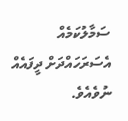ސަމާލުކަމެއް އެސަރަހައްދަށް ދީފައެއް ނުވެއެވެ.